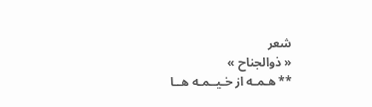شعر
« ذوالجناح »
** هـمـه از خـیــمـه هــا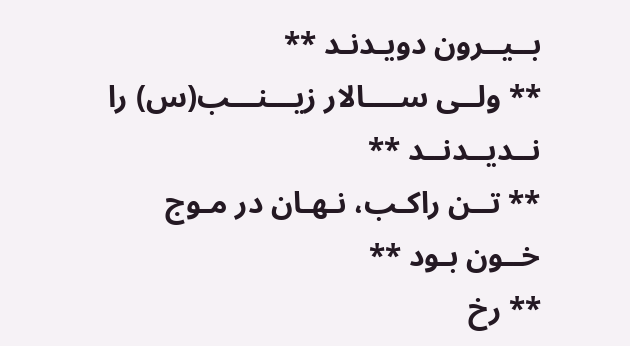بــیــرون دویـدنـد **
** ولــی ســــالار زیـــنـــب(س) را نــدیــدنــد **
** تــن راکـب، نـهـان در مـوج خــون بـود **
** رخ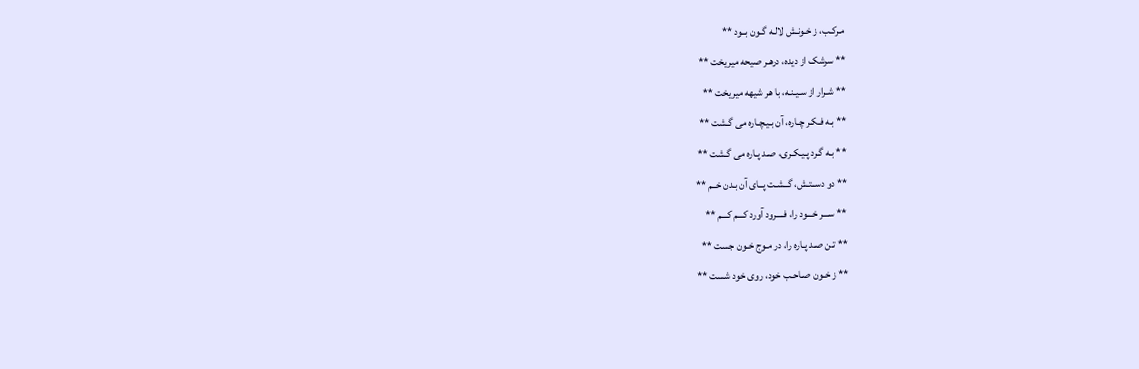مـرکـب، ز خـونـش لالـه گـون بــود **
** سرشک از دیده، درهـر صیحه میریخت **
** شـرار از سـیـنـه، با هر شیهه میریخت **
** بـه فـکـر چـاره، آن بـیـچـاره می گـشت **
** بـه گـرد پـیـکـری، صـد پـاره می گـشت **
** دو دســتـش، گــشـت پــای آن بـدن خــم **
** ســـر خـــود را، فــــرود آورد کـــم کـــم **
** تـن صـد پـاره را، در مـوج خـون جست **
** ز خـون صـاحـب خود، روی خود شست **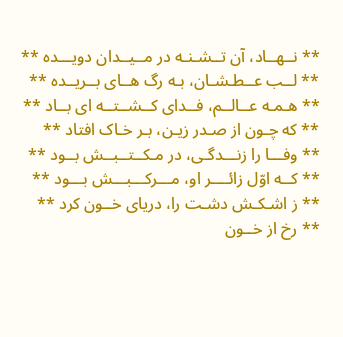** نــهــاد، آن تــشـنـه در مــیــدان دویـــده **
** لــب عــطـشـان، بـه رگ هــای بــریــده **
** هـمـه عــالــم، فــدای کــشــتــه ای بــاد **
** که چـون از صـدر زیـن، بـر خـاک افتاد **
** وفـــا را زنـــدگـی، در مـکــتــبــش بــود **
** کــه اوّل زائــــر او، مـــرکـــبـــش بـــود **
** ز اشـکـش دشـت را، دریای خــون کرد **
** رخ از خــون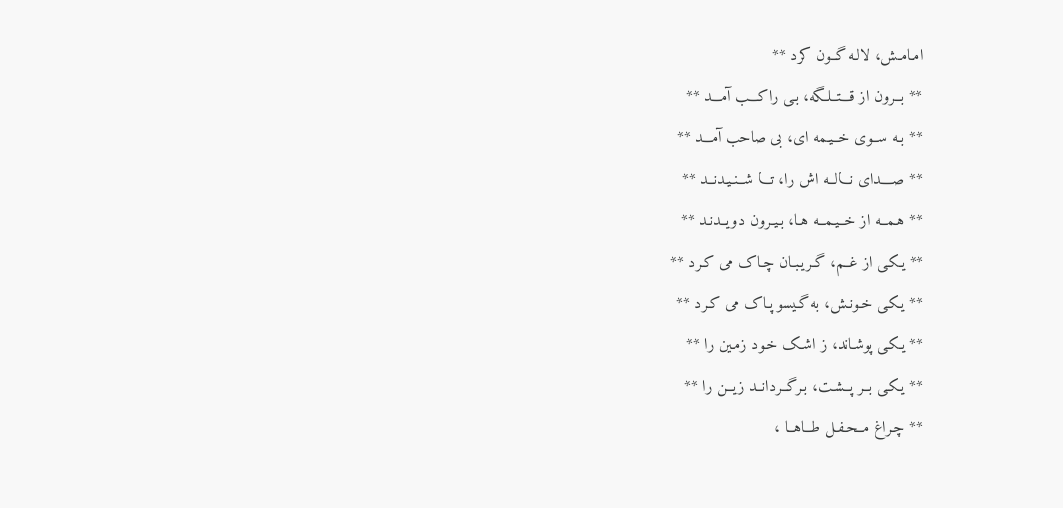امـامـش، لالـه گــون کرد **
** بــرون از قـــتــلــگه، بـی راکـــب آمـــد **
** بـه ســوی خــیـمه ای، بی صاحب آمـــد **
** صــــدای نـــالــه اش را، تـــا شــنـیـدنــد **
** هـمــه از خــیـمــه هـا، بـیـرون دویــدنـد **
** یـکـی از غــم، گـریـبـان چـاک می کـرد **
** یـکـی خـونـش، به گـیسو پـاک می کـرد **
** یـکـی پوشـاند، ز اشـک خـود زمـین را **
** یـکـی بــر پــشـت، بـرگــردانــد زیــن را **
** چـراغ مــحـفـل طــاهــا ،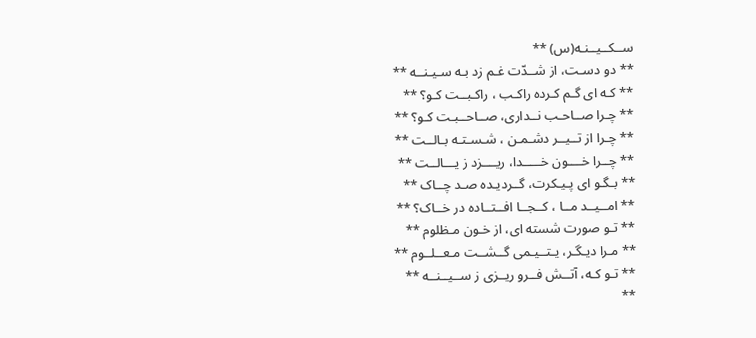ســکــیــنـه(س) **
** دو دسـت، از شــدّت غـم زد بـه سـیـنــه **
** کـه ای گـم کـرده راکـب ، راکـبــت کـو؟ **
** چـرا صــاحـب نــداری، صــاحــبـت کـو؟ **
** چـرا از تــیــر دشـمـن ، شـسـتـه بـالــت **
** چــرا خــــون خـــــدا، ریــــزد ز یـــالــت **
** بـگـو ای پـیـکرت، گــردیـده صـد چــاک **
** امــیــد مــا ، کــجــا افــتــاده در خــاک؟ **
** تـو صورت شسته ای، از خـون مـظلوم **
** مـرا دیـگـر، یـتــیـمی گــشــت مـعــلــوم **
** تـو کـه، آتــش فــرو ریــزی ز ســیــنــه **
**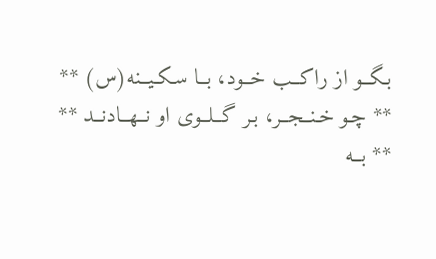بـگــو از راکــب خــود، بــا سـکـیــنه(س) **
** چـو خـنــجــر، بـر گــلــوی او نــهــادنــد **
** بــه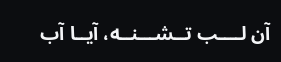آن لــــب تــشـــنــه، آیــا آب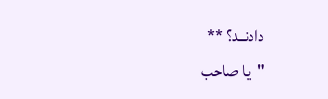دادنــد؟ **
"یا صاحب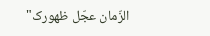الزّمان عجّل ظهورک"